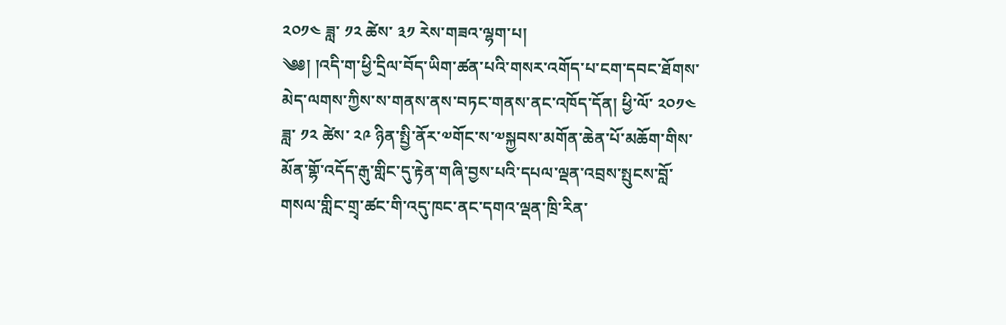༢༠༡༤ ཟླ་ ༡༢ ཚེས་ ༣༡ རེས་གཟའ་ལྷག་པ།
༄༅། །འདི་ག་ཕྱི་དྲིལ་བོད་ཡིག་ཚན་པའི་གསར་འགོད་པ་ངག་དབང་ཐོགས་མེད་ལགས་ཀྱིས་ས་གནས་ནས་བཏང་གནས་ནང་འཁོད་དོན། ཕྱི་ལོ་ ༢༠༡༤ ཟླ་ ༡༢ ཚེས་ ༢༩ ཉིན་སྤྱི་ནོར་༧གོང་ས་༧སྐྱབས་མགོན་ཆེན་པོ་མཆོག་གིས་མོན་གྷོ་འདོད་རྒུ་གླིང་དུ་རྟེན་གཞི་བྱས་པའི་དཔལ་ལྡན་འབྲས་སྤུངས་བློ་གསལ་གླིང་གྲྭ་ཚང་གི་འདུ་ཁང་ནང་དགའ་ལྡན་ཁྲི་རིན་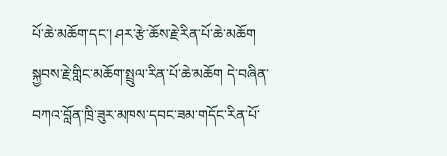པོ་ཆེ་མཆོག་དང་། ཤར་རྩེ་ཆོས་རྗེ་རིན་པོ་ཆེ་མཆོག སྐྱབས་རྗེ་གླིང་མཆོག་སྤྲུལ་རིན་པོ་ཆེ་མཆོག དེ་བཞིན་བཀའ་བློན་ཁྲི་ཟུར་མཁས་དབང་ཟམ་གདོང་རིན་པོ་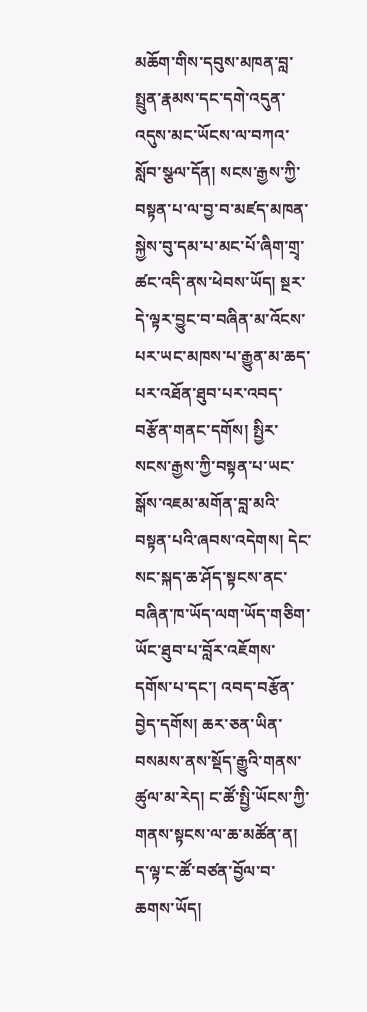མཆོག་གིས་དབུས་མཁན་བླ་སྤྲུན་རྣམས་དང་དགེ་འདུན་འདུས་མང་ཡོངས་ལ་བཀའ་སློབ་སྩལ་དོན། སངས་རྒྱས་ཀྱི་བསྟན་པ་ལ་བྱ་བ་མཛད་མཁན་སྐྱེས་བུ་དམ་པ་མང་པོ་ཞིག་གྲྭ་ཚང་འདི་ནས་ཕེབས་ཡོད། སྔར་དེ་ལྟར་བྱུང་བ་བཞིན་མ་འོངས་པར་ཡང་མཁས་པ་རྒྱུན་མ་ཆད་པར་འཐོན་ཐུབ་པར་འབད་བརྩོན་གནང་དགོས། སྤྱིར་སངས་རྒྱས་ཀྱི་བསྟན་པ་ཡང་སྒོས་འཇམ་མགོན་བླ་མའི་བསྟན་པའི་ཞབས་འདེགས། དེང་སང་སྐད་ཆ་ཤོད་སྟངས་ནང་བཞིན་ཁ་ཡོད་ལག་ཡོད་གཅིག་ཡོང་ཐུབ་པ་བློར་འཇོགས་དགོས་པ་དང་། འབད་བརྩོན་བྱེད་དགོས། ཆར་ཅན་ཡིན་བསམས་ནས་སྡོད་རྒྱུའི་གནས་ཚུལ་མ་རེད། ང་ཚོ་སྤྱི་ཡོངས་ཀྱི་གནས་སྟངས་ལ་ཆ་མཚོན་ན། ད་ལྟ་ང་ཚོ་བཙན་བྱོལ་བ་ཆགས་ཡོད།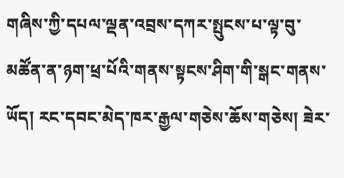གཞིས་ཀྱི་དཔལ་ལྡན་འབྲས་དཀར་སྤུངས་པ་ལྟ་བུ་མཚོན་ན་ཉག་ཕྲ་པོའི་གནས་སྟངས་ཤིག་གི་སྒང་གནས་ཡོད། རང་དབང་མེད་ཁར་རྒྱལ་གཅེས་ཆོས་གཅེས། ཟེར་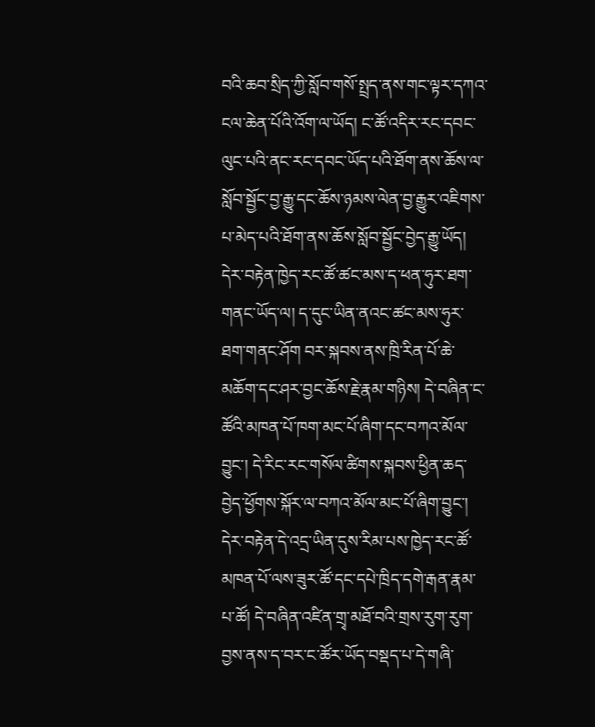བའི་ཆབ་སྲིད་ཀྱི་སློབ་གསོ་སྤྲད་ནས་གང་ལྟར་དཀའ་ངལ་ཆེན་པོའི་འོག་ལ་ཡོད། ང་ཚོ་འདིར་རང་དབང་ལུང་པའི་ནང་རང་དབང་ཡོད་པའི་ཐོག་ནས་ཆོས་ལ་སློབ་སྦྱོང་བྱ་རྒྱུ་དང་ཆོས་ཉམས་ལེན་བྱ་རྒྱུར་འཇིགས་པ་མེད་པའི་ཐོག་ནས་ཆོས་སློབ་སྦྱོང་བྱེད་རྒྱུ་ཡོད། དེར་བརྟེན་ཁྱེད་རང་ཚོ་ཚང་མས་ད་ཕན་ཧུར་ཐག་གནང་ཡོད་ལ། ད་དུང་ཡིན་ནའང་ཚང་མས་ཧུར་ཐག་གནང་ཤོག བར་སྐབས་ནས་ཁྲི་རིན་པོ་ཆེ་མཆོག་དང་ཤར་བྱང་ཆོས་རྗེ་རྣམ་གཉིས། དེ་བཞིན་ང་ཚོའི་མཁན་པོ་ཁག་མང་པོ་ཞིག་དང་བཀའ་མོལ་བྱུང་། དེ་རིང་རང་གསོལ་ཚིགས་སྐབས་ཕྱིན་ཆད་བྱེད་ཕྱོགས་སྐོར་ལ་བཀའ་མོལ་མང་པོ་ཞིག་བྱུང་། དེར་བརྟེན་དེ་འདྲ་ཡིན་དུས་རིམ་པས་ཁྱེད་རང་ཚོ་མཁན་པོ་ལས་ཟུར་ཚོ་དང་དཔེ་ཁྲིད་དགེ་རྒན་རྣམ་པ་ཚོ། དེ་བཞིན་འཛིན་གྲྭ་མཐོ་བའི་གྲས་རུག་རུག་བྱས་ནས་ད་བར་ང་ཚོར་ཡོད་བསྡད་པ་དེ་གཞི་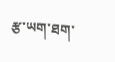རྩ་ཡག་ཐག་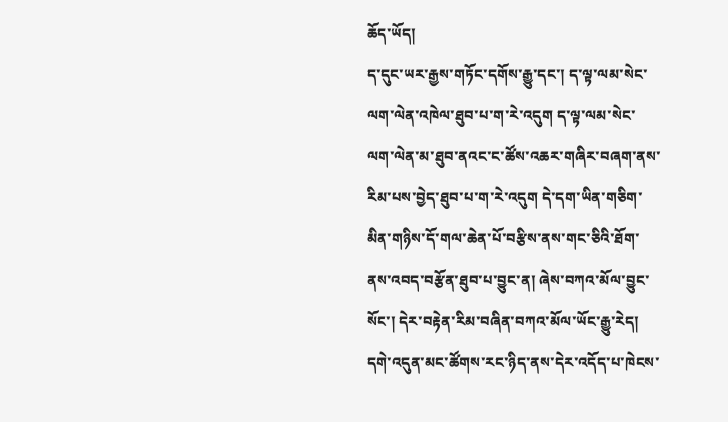ཆོད་ཡོད།
ད་དུང་ཡར་རྒྱས་གཏོང་དགོས་རྒྱུ་དང་། ད་ལྟ་ལམ་སེང་ལག་ལེན་འཁེལ་ཐུབ་པ་ག་རེ་འདུག ད་ལྟ་ལམ་སེང་ལག་ལེན་མ་ཐུབ་ནའང་ང་ཚོས་འཆར་གཞིར་བཞག་ནས་རིམ་པས་བྱེད་ཐུབ་པ་ག་རེ་འདུག དེ་དག་ཡིན་གཅིག་མིན་གཉིས་དོ་གལ་ཆེན་པོ་བརྩིས་ནས་གང་ཅིའི་ཐོག་ནས་འབད་བརྩོན་ཐུབ་པ་བྱུང་ན། ཞེས་བཀའ་མོལ་བྱུང་སོང་། དེར་བརྟེན་རིམ་བཞིན་བཀའ་མོལ་ཡོང་རྒྱུ་རེད། དགེ་འདུན་མང་ཚོགས་རང་ཉིད་ནས་དེར་འདོད་པ་ཁེངས་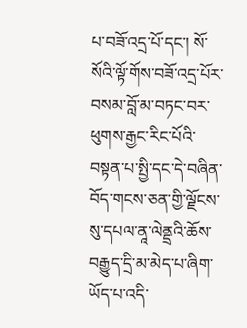པ་བཟོ་འདྲ་པོ་དང་། སོ་སོའི་ལྟོ་གོས་བཟོ་འདྲ་པོར་བསམ་བློ་མ་བཏང་བར་ཕུགས་རྒྱང་རིང་པོའི་བསྟན་པ་སྤྱི་དང་དེ་བཞིན་བོད་གངས་ཅན་གྱི་ལྗོངས་སུ་དཔལ་ནཱ་ལེནྡྲའི་ཆོས་བརྒྱུད་དྲི་མ་མེད་པ་ཞིག་ཡོད་པ་འདི་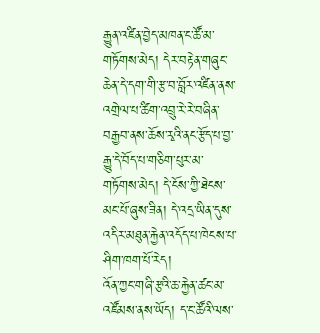རྒྱུན་འཛིན་བྱེད་མཁན་ང་ཚོ་མ་གཏོགས་མེད། དེར་བརྟེན་གཞུང་ཆེན་དེ་དག་གི་རྩ་བ་བློར་འཛིན་ནས་འགྲེལ་པ་ཚིག་འབྲུ་རེ་རེ་བཞིན་བརྒྱབ་ནས་ཆོས་རྭའི་ནང་རྩོད་པ་བྱ་རྒྱུ་དེ་བོད་པ་གཅིག་པུར་མ་གཏོགས་མེད། དེ་ངོས་ཀྱི་ཐེངས་མང་པོ་ཞུས་ཟིན། དེ་འདྲ་ཡིན་དུས་འདིར་མཐུན་རྐྱེན་འདོད་པ་ཁེངས་པ་ཤིག་ཁག་པོ་རེད།
འོན་ཀྱང་གཞི་རྩའི་ཆ་རྐྱེན་ཚང་མ་འཛོམས་ནས་ཡོད། ད་ང་ཚོའི་ལས་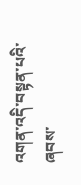འགན་འདི་བསྟན་པའི་ཞབས་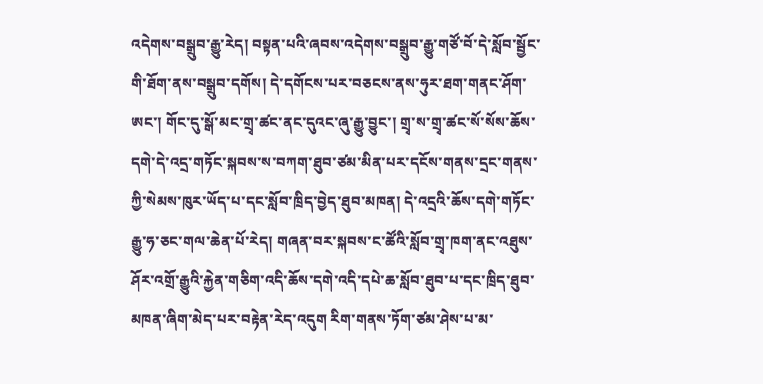འདེགས་བསྒྲུབ་རྒྱུ་རེད། བསྟན་པའི་ཞབས་འདེགས་བསྒྲུབ་རྒྱུ་གཙོ་བོ་དེ་སློབ་སྦྱོང་གི་ཐོག་ནས་བསྒྲུབ་དགོས། དེ་དགོངས་པར་བཅངས་ནས་ཧུར་ཐག་གནང་ཤོག་ཨང་། གོང་དུ་སྒོ་མང་གྲྭ་ཚང་ནང་དུའང་ཞུ་རྒྱུ་བྱུང་། གྲྭ་ས་གྲྭ་ཚང་སོ་སོས་ཆོས་དགེ་དེ་འདྲ་གཏོང་སྐབས་ས་བཀག་ཐུབ་ཙམ་མིན་པར་དངོས་གནས་དྲང་གནས་ཀྱི་སེམས་ཁུར་ཡོད་པ་དང་སློབ་ཁྲིད་བྱེད་ཐུབ་མཁན། དེ་འདྲའི་ཆོས་དགེ་གཏོང་རྒྱུ་ཧ་ཅང་གལ་ཆེན་པོ་རེད། གཞན་བར་སྐབས་ང་ཚོའི་སློབ་གྲྭ་ཁག་ནང་འཐུས་ཤོར་འགྲོ་རྒྱུའི་རྐྱེན་གཅིག་འདི་ཆོས་དགེ་འདི་དཔེ་ཆ་སློབ་ཐུབ་པ་དང་ཁྲིད་ཐུབ་མཁན་ཞིག་མེད་པར་བརྟེན་རེད་འདུག རིག་གནས་ཏོག་ཙམ་ཤེས་པ་མ་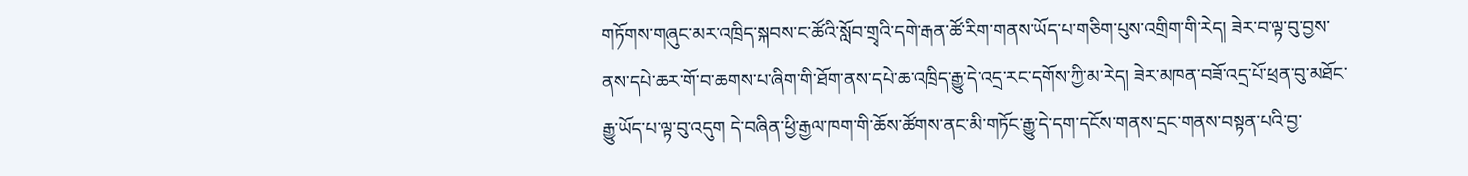གཏོགས་གཞུང་མར་འཁྲིད་སྐབས་ང་ཚོའི་སློབ་གྲྭའི་དགེ་རྒན་ཚོ་རིག་གནས་ཡོད་པ་གཅིག་པུས་འགྲིག་གི་རེད། ཟེར་བ་ལྟ་བུ་བྱས་ནས་དཔེ་ཆར་གོ་བ་ཆགས་པ་ཞིག་གི་ཐོག་ནས་དཔེ་ཆ་འཁྲིད་རྒྱུ་དེ་འདྲ་རང་དགོས་ཀྱི་མ་རེད། ཟེར་མཁན་བཟོ་འདྲ་པོ་ཕྲན་བུ་མཐོང་རྒྱུ་ཡོད་པ་ལྟ་བུ་འདུག དེ་བཞིན་ཕྱི་རྒྱལ་ཁག་གི་ཆོས་ཚོགས་ནང་མི་གཏོང་རྒྱུ་དེ་དག་དངོས་གནས་དྲང་གནས་བསྟན་པའི་བྱ་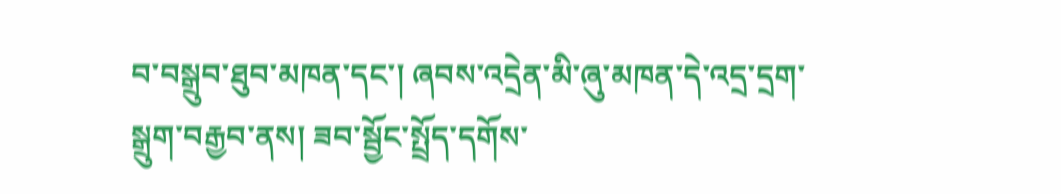བ་བསྒྲུབ་ཐུབ་མཁན་དང་། ཞབས་འདྲེན་མི་ཞུ་མཁན་དེ་འདྲ་དྲག་སྒྲུག་བརྒྱབ་ནས། ཟབ་སྦྱོང་སྤྲོད་དགོས་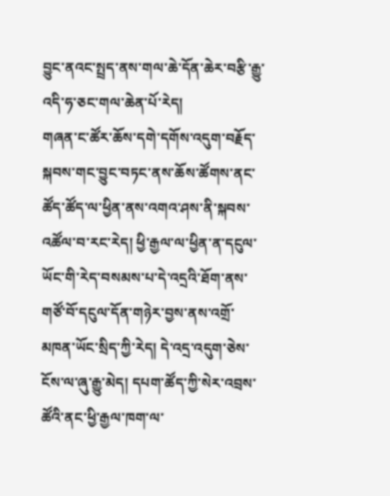བྱུང་ནའང་སྤྲད་ནས་གལ་ཆེ་དོན་ཆེར་བརྩི་རྒྱུ་འདི་ཧ་ཅང་གལ་ཆེན་པོ་རེད།
གཞན་ང་ཚོར་ཆོས་དགེ་དགོས་འདུག་བརྗོད་སྐབས་གང་བྱུང་བཏང་ནས་ཆོས་ཚོགས་ནང་ཚོད་ཚོད་ལ་ཕྱིན་ནས་འགའ་ཤས་ནི་སྐབས་འཚོལ་བ་རང་རེད། ཕྱི་རྒྱལ་ལ་ཕྱིན་ན་དངུལ་ཡོང་གི་རེད་བསམས་པ་དེ་འདྲའི་ཐོག་ནས་གཙོ་བོ་དངུལ་དོན་གཉེར་བྱས་ནས་འགྲོ་མཁན་ཡོང་སྲིད་ཀྱི་རེད། དེ་འདྲ་འདུག་ཅེས་ངོས་ལ་ཞུ་རྒྱུ་མེད། དཔག་ཚོད་ཀྱི་སེར་འབྲས་ཚོའི་ནང་ཕྱི་རྒྱལ་ཁག་ལ་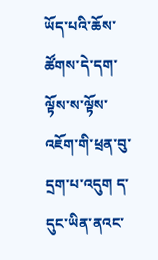ཡོད་པའི་ཆོས་ཚོགས་དེ་དག་ལྟོས་ས་ལྟོས་འཇོག་གི་ཕྲན་བུ་དྲག་པ་འདུག ད་དུང་ཡིན་ནའང་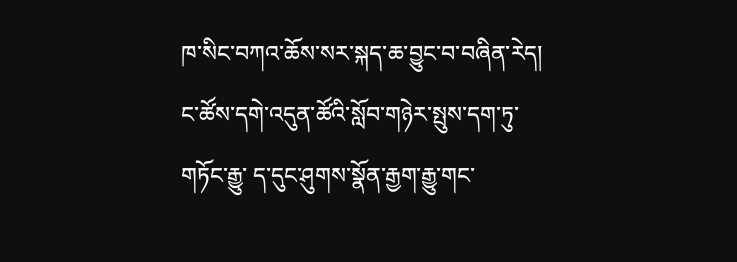ཁ་སིང་བཀའ་ཆོས་སར་སྐད་ཆ་བྱུང་བ་བཞིན་རེད། ང་ཚོས་དགེ་འདུན་ཚོའི་སློབ་གཉེར་སྤུས་དག་ཏུ་གཏོང་རྒྱུ་ ད་དུང་ཤུགས་སྣོན་རྒྱག་རྒྱུ་གང་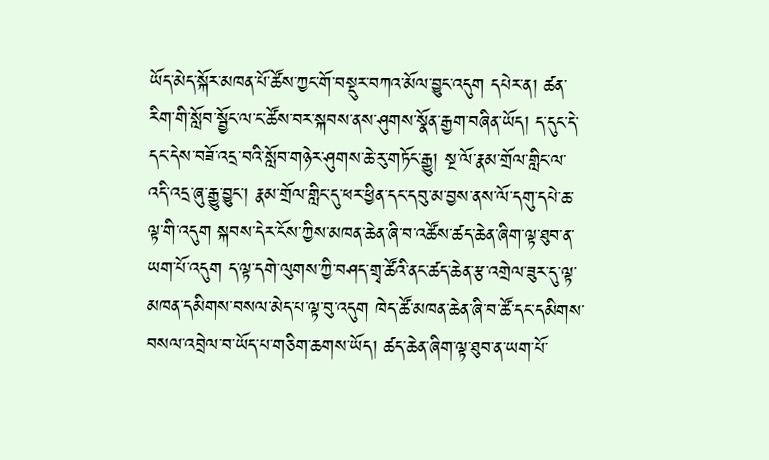ཡོད་མེད་སྐོར་མཁན་པོ་ཚོས་ཀྱང་གོ་བསྡུར་བཀའ་མོལ་བྱུང་འདུག དཔེར་ན། ཚན་རིག་གི་སློབ་སྦྱོང་ལ་ང་ཚོས་བར་སྐབས་ནས་ཤུགས་སྣོན་རྒྱག་བཞིན་ཡོད། ད་དུང་དེ་དང་དེས་བཟོ་འདྲ་བའི་སློབ་གཉེར་ཤུགས་ཆེ་རུ་གཏོང་རྒྱུ། སྔ་ལོ་རྣམ་གྲོལ་གླིང་ལ་འདི་འདྲ་ཞུ་རྒྱུ་བྱུང་། རྣམ་གྲོལ་གླིང་དུ་ཕར་ཕྱིན་དང་དབུ་མ་བྱས་ནས་ལོ་དགུ་དཔེ་ཆ་ལྟ་གི་འདུག སྐབས་དེར་ངོས་ཀྱིས་མཁན་ཆེན་ཞི་བ་འཚོས་ཚད་ཆེན་ཞིག་ལྟ་ཐུབ་ན་ཡག་པོ་འདུག ད་ལྟ་དགེ་ལུགས་ཀྱི་བཤད་གྲྭ་ཚོའི་ནང་ཚད་ཆེན་རྩ་འགྲེལ་ཟུར་དུ་ལྟ་མཁན་དམིགས་བསལ་མེད་པ་ལྟ་བུ་འདུག ཁེད་ཚོ་མཁན་ཆེན་ཞི་བ་ཚོ་དང་དམིགས་བསལ་འབྲེལ་བ་ཡོད་པ་གཅིག་ཆགས་ཡོད། ཚད་ཆེན་ཞིག་ལྟ་ཐུབ་ན་ཡག་པོ་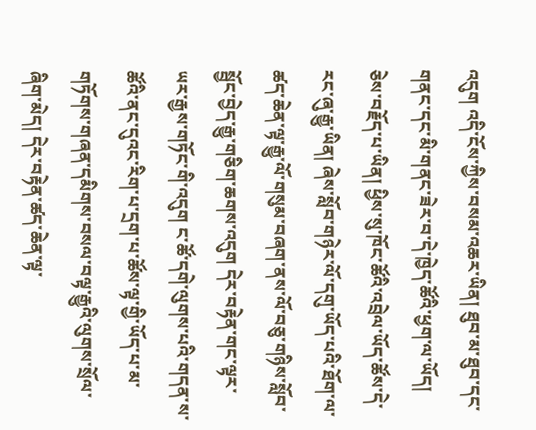འདུག འདི་ངོས་ཀྱིས་བསམ་འཆར་ཡིན། ཐུབ་མ་ཐུབ་དང་གནང་དང་མི་གནང་ཟེར་བ་དེ་ཁྱེད་ཚོའི་ཕྱག་ལ་ཡོད། ཅེས་བརྗོད་པ་ཡིན། ཕྱིས་སུ་ཁོང་ཚོའི་འབྲེལ་ཡོད་ཚོས་དེ་རང་ཞུ་རྒྱུ་ཡིན། ཞེས་སློབ་གཉེར་ལོ་དགུ་ཡོད་པའི་ཐོག་ལ་ཚད་ཆེན་ལྟ་རྒྱུ་ལོ་གསུམ་བཞག་ནས་ལོ་བཅུ་གཉིས་སློབ་སྦྱོང་བྱེད་རྒྱུ་གཅིག་ཆགས་འདུག དེར་བརྟེན་གང་ལྟར་ཡར་རྒྱས་གཏོང་གི་འདུག ང་ཚོ་དགེ་ལུགས་པའི་གདན་ས་ཚོའི་ནང་དུའང་རིག་པ་དྲག་པ་ཚོས་ལྟ་གྱི་ཡོད་པ་མ་གཏོགས་གཞན་དམིགས་བསལ་བལྟ་རྒྱུའི་ལུགས་སྲོལ་ཞིག་མེད། དེར་བརྟེན་ཚད་ཆེན་ལྟ་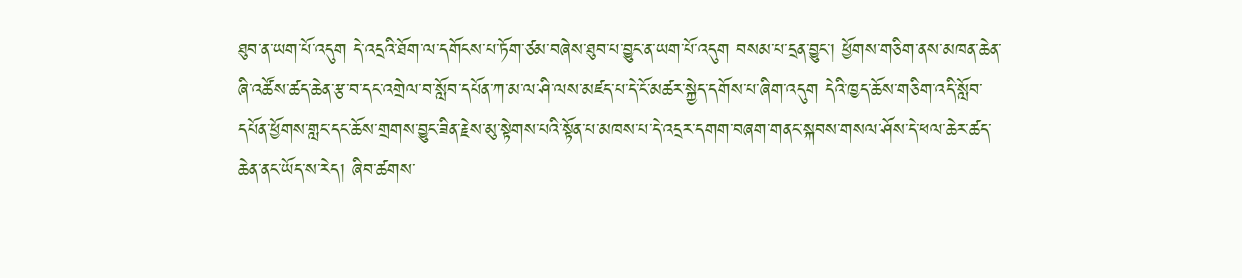ཐུབ་ན་ཡག་པོ་འདུག དེ་འདྲའི་ཐོག་ལ་དགོངས་པ་ཏོག་ཙམ་བཞེས་ཐུབ་པ་བྱུང་ན་ཡག་པོ་འདུག བསམ་པ་དྲན་བྱུང་། ཕྱོགས་གཅིག་ནས་མཁན་ཆེན་ཞི་འཚོས་ཚད་ཆེན་རྩ་བ་དང་འགྲེལ་བ་སློབ་དཔོན་ཀ་མ་ལ་ཤི་ལས་མཛད་པ་དེ་ངོ་མཚར་སྐྱེད་དགོས་པ་ཞིག་འདུག དེའི་ཁྱད་ཆོས་གཅིག་འདི་སློབ་དཔོན་ཕྱོགས་གླང་དང་ཆོས་གྲགས་བྱུང་ཟིན་རྗེས་མུ་སྟེགས་པའི་སྟོན་པ་མཁས་པ་དེ་འདྲར་དགག་བཞག་གནང་སྐབས་གསལ་ཤོས་དེ་ཕལ་ཆེར་ཚད་ཆེན་ནང་ཡོད་ས་རེད། ཞིབ་ཚགས་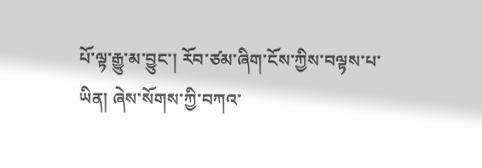པོ་ལྟ་རྒྱུ་མ་བྱུང་། རོབ་ཙམ་ཞིག་ངོས་ཀྱིས་བལྟས་པ་ཡིན། ཞེས་སོགས་ཀྱི་བཀའ་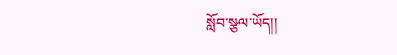སློབ་སྩལ་ཡོད།།